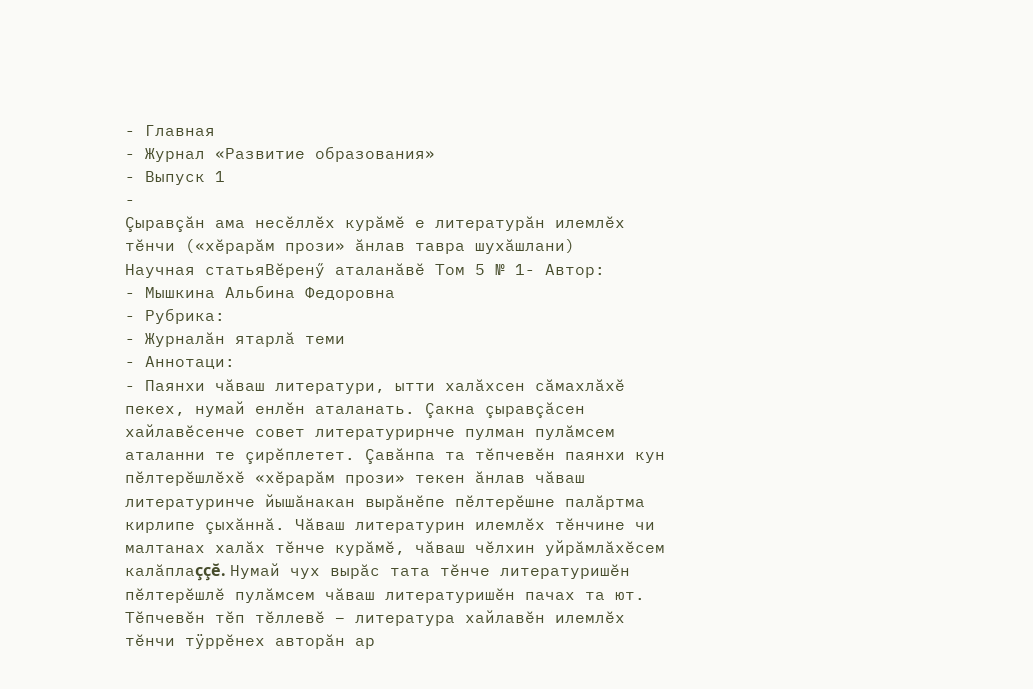- Главная
- Журнал «Развитие образования»
- Выпуск 1
-
Çыравçăн ама несĕллĕх курăмĕ е литературăн илемлĕх тĕнчи («хĕрарăм прози» ăнлав тавра шухăшлани)
Научная статьяВĕренӳ аталанăвĕ Том 5 № 1- Автор:
- Мышкина Альбина Федоровна
- Рубрика:
- Журналăн ятарлă теми
- Аннотаци:
- Паянхи чăваш литератури, ытти халăхсен сăмахлăхĕ пекех, нумай енлĕн аталанать. Çакна çыравçăсен хайлавĕсенче совет литературирнче пулман пулăмсем аталанни те çирĕплетет. Çавăнпа та тĕпчевĕн паянхи кун пĕлтерĕшлĕхĕ «хĕрарăм прози» текен ăнлав чăваш литературинче йышăнакан вырăнĕпе пĕлтерĕшне палăртма кирлипе çыхăннă. Чăваш литературин илемлĕх тĕнчине чи малтанах халăх тĕнче курăмĕ, чăваш чĕлхин уйрăмлăхĕсем калăплаççĕ. Нумай чух вырăс тата тĕнче литературишĕн пĕлтерĕшлĕ пулăмсем чăваш литературишĕн пачах та ют. Тĕпчевĕн тĕп тĕллевĕ – литература хайлавĕн илемлĕх тĕнчи тÿррĕнех авторăн ар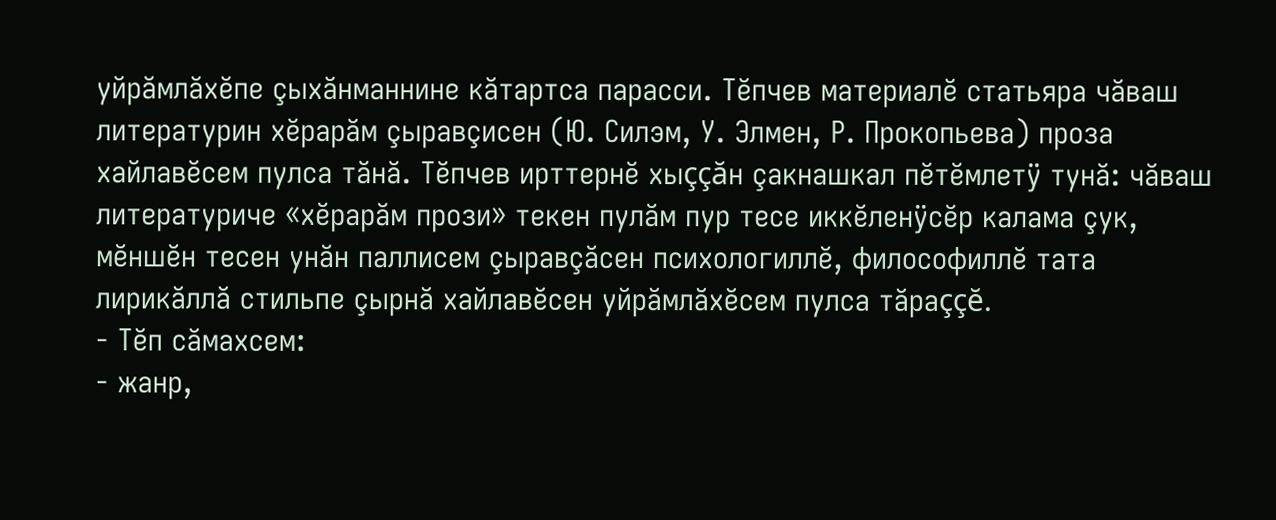уйрăмлăхĕпе çыхăнманнине кăтартса парасси. Тĕпчев материалĕ статьяра чăваш литературин хĕрарăм çыравçисен (Ю. Силэм, У. Элмен, Р. Прокопьева) проза хайлавĕсем пулса тăнă. Тĕпчев ирттернĕ хыççăн çакнашкал пĕтĕмлетÿ тунă: чăваш литературиче «хĕрарăм прози» текен пулăм пур тесе иккĕленÿсĕр калама çук, мĕншĕн тесен унăн паллисем çыравçăсен психологиллĕ, философиллĕ тата лирикăллă стильпе çырнă хайлавĕсен уйрăмлăхĕсем пулса тăраççĕ.
- Тӗп сӑмахсем:
- жанр,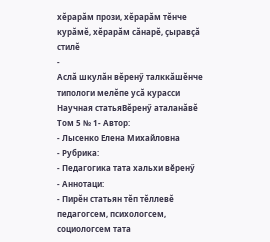хĕрарăм прози, хĕрарăм тĕнче курăмĕ, хĕрарăм сăнарĕ, çыравçă стилĕ
-
Аслă шкулăн вĕренӳ талккăшĕнче типологи мелĕпе усă курасси
Научная статьяВĕренӳ аталанăвĕ Том 5 № 1- Автор:
- Лысенко Елена Михайловна
- Рубрика:
- Педагогика тата хальхи вӗренӳ
- Аннотаци:
- Пирĕн статьян тĕп тĕллевĕ педагогсем, психологсем, социологсем тата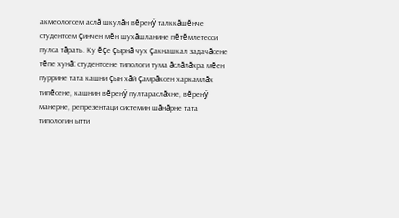акмеологсем аслă шкулăн вĕренÿ талккăшĕнче студентсем çинчен мĕн шухăшланине пĕтĕмлетесси пулса тăрать. Ку ĕçе çырнă чух çакнашкал задачăсене тĕпе хунă: студентсене типологи тума ăслăлăхра мĕен пуррине тата кашни çын хăй çамрăксен харкамлăх типĕсене, кашнин вĕренÿ пултараслăхне, вĕренÿ манерне, репрезентаци системин шăнăрне тата типологин ытти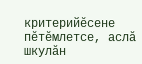критерийĕсене пĕтĕмлетсе, аслă шкулăн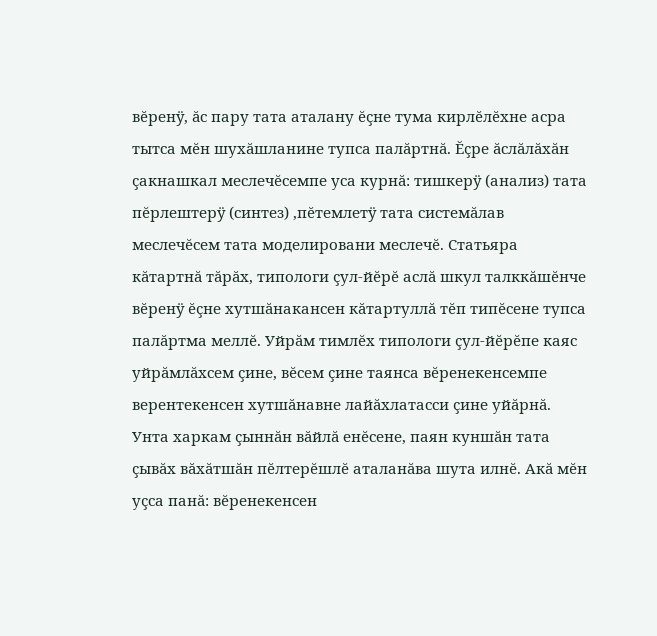вĕренÿ, ăс пару тата аталану ĕçне тума кирлĕлĕхне асра тытса мĕн шухăшланине тупса палăртнă. Ĕçре ăслăлăхăн çакнашкал меслечĕсемпе уса курнă: тишкерÿ (анализ) тата пĕрлештерÿ (синтез) ,пĕтемлетÿ тата системăлав меслечĕсем тата моделировани меслечĕ. Статьяра кăтартнă тăрăх, типологи çул-йĕрĕ аслă шкул талккăшĕнче вĕренÿ ĕçне хутшăнакансен кăтартуллă тĕп типĕсене тупса палăртма меллĕ. Уйрăм тимлĕх типологи çул-йĕрĕпе каяс уйрăмлăхсем çине, вĕсем çине таянса вĕренекенсемпе верентекенсен хутшăнавне лайăхлатасси çине уйăрнă. Унта харкам çыннăн вăйлă енĕсене, паян куншăн тата çывăх вăхăтшăн пĕлтерĕшлĕ аталанăва шута илнĕ. Акă мĕн уçса панă: вĕренекенсен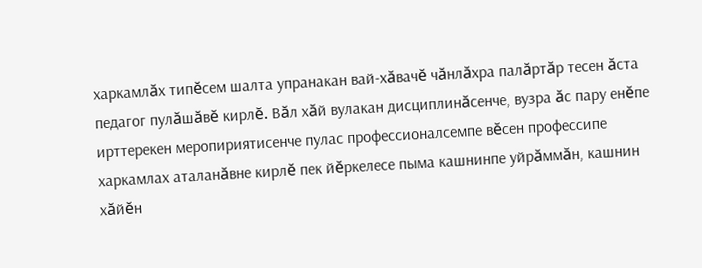харкамлăх типĕсем шалта упранакан вай-хăвачĕ чăнлăхра палăртăр тесен ăста педагог пулăшăвĕ кирлĕ. Вăл хăй вулакан дисциплинăсенче, вузра ăс пару енĕпе ирттерекен меропириятисенче пулас профессионалсемпе вĕсен профессипе харкамлах аталанăвне кирлĕ пек йĕркелесе пыма кашнинпе уйрăммăн, кашнин хăйĕн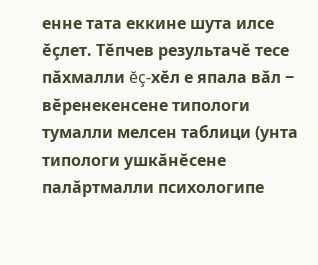енне тата еккине шута илсе ĕçлет. Тĕпчев результачĕ тесе пăхмалли ĕç-хĕл е япала вăл ‒ вĕренекенсене типологи тумалли мелсен таблици (унта типологи ушкăнĕсене палăртмалли психологипе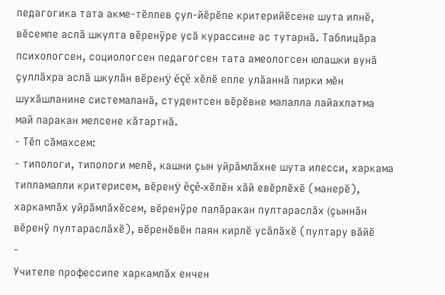педагогика тата акме-тĕллев çул-йĕрĕпе критерийĕсене шута илнĕ, вĕсемпе аслă шкулта вĕренÿре усă курассине ас тутарнă. Таблицăра психологсен, социологсен педагогсен тата амеологсен юлашки вунă çуллăхра аслă шкулăн вĕренÿ ĕçĕ хĕлĕ епле улăаннă пирки мĕн шухăшланине системаланă, студентсен вĕрĕвне малалла лайахлатма май паракан мелсене кăтартнă.
- Тӗп сӑмахсем:
- типологи, типологи мелĕ, кашни çын уйрăмлăхне шута илесси, харкама типламалли критерисем, вĕренÿ ĕçĕ-хĕлĕн хăй евĕрлĕхĕ (манерĕ), харкамлăх уйрăмлăхĕсем, вĕренÿре палăракан пултараслăх (çыннăн вĕренÿ пултараслăхĕ), вĕренĕвĕн паян кирлĕ усăлăхĕ (пултару вăйĕ
-
Учителе профессипе харкамлăх енчен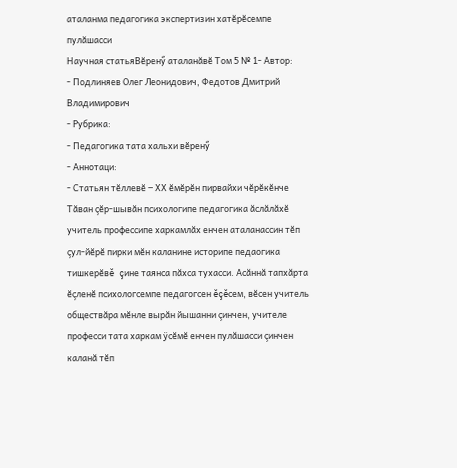аталанма педагогика экспертизин хатĕрĕсемпе пулăшасси
Научная статьяВĕренӳ аталанăвĕ Том 5 № 1- Автор:
- Подлиняев Олег Леонидович, Федотов Дмитрий Владимирович
- Рубрика:
- Педагогика тата хальхи вӗренӳ
- Аннотаци:
- Статьян тĕллевĕ ‒ ХХ ĕмĕрĕн пирвайхи чĕрĕкĕнче Тăван çĕр-шывăн психологипе педагогика ăслăлăхĕ учитель профессипе харкамлăх енчен аталанассин тĕп çул-йĕрĕ пирки мĕн каланине историпе педаогика тишкерĕвĕ çине таянса пăхса тухасси. Асăннă тапхăрта ĕçленĕ психологсемпе педагогсен ĕçĕсем, вĕсен учитель обществăра мĕнле вырăн йышанни çинчен, учителе професси тата харкам ÿсĕмĕ енчен пулăшасси çинчен каланă тĕп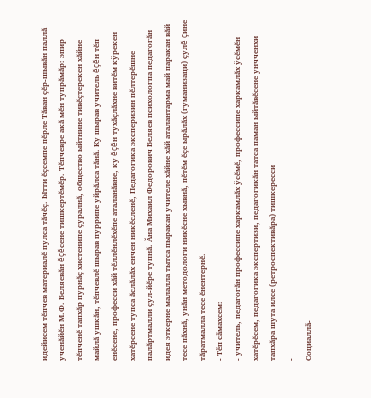идейисем тĕпчев материалĕ пулса тăчĕç. Ытти ĕçсемпе пĕрле Тăван çĕр-шывăн паллă ученăйĕн М.Ф. Беляевăн ĕçĕсене тишкертĕмĕр. Тĕпчевре акă мĕн тупрăмăр: эпир тĕпченĕ тапхăр пурнăç хистенипе çуралнă, общество ыйтнине тивĕçтерекен хăйне майлă ушкăн, тĕпчевлĕ шырав пуррипе уйрăлса тăнă. Ку шырав учитель ĕçĕн тĕп енĕсене, професси хăй тĕллĕнлĕхĕпе аталанăвне, ку ĕçĕн тухăçлăхне витĕм кÿрекен хатĕрсене тупса ăслăлăх енчен никĕсленĕ, Педагогика эксперизин пĕлтерĕшне палăртмалли çул-йĕре тупнă. Ăна Михаил Федорович Беляев психологпа педагогăн идея эткерне малалла тытса пыракан учителе хăйне хăй аталантарма май паракан вăй тесе пăхнă, унăн методологи никĕсне хывнă, пĕтĕм ĕçе ырăлăх (гуманизаци) çулĕ çине тăратмалла тесе ĕнентернĕ.
- Тӗп сӑмахсем:
- учитель, педагогăн профессипе харкамлăх ÿсĕмĕ, профессипе харкамлăх ÿсĕмĕн хатĕрĕсем, педагогика экспертизи, педагогикăн татса паман ыйтăвĕсене унчченхи тапхăра шута илсе (ретроспективăра) тишкересси
-
Социаллӑ-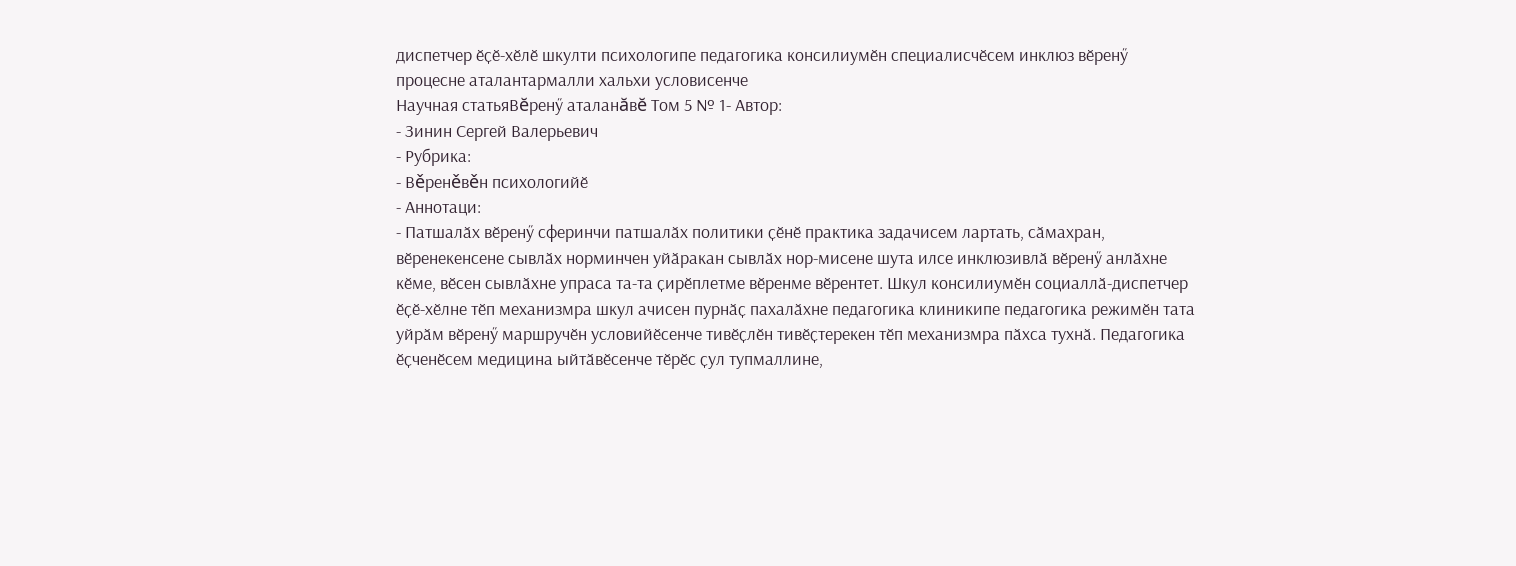диспетчер ӗҫӗ-хӗлӗ шкулти психологипе педагогика консилиумӗн специалисчӗсем инклюз вӗренӳ процесне аталантармалли хальхи условисенче
Научная статьяВĕренӳ аталанăвĕ Том 5 № 1- Автор:
- Зинин Сергей Валерьевич
- Рубрика:
- Вěренěвěн психологийӗ
- Аннотаци:
- Патшалӑх вӗренӳ сферинчи патшалӑх политики ҫӗнӗ практика задачисем лартать, сӑмахран, вӗренекенсене сывлӑх норминчен уйӑракан сывлӑх нор-мисене шута илсе инклюзивлӑ вӗренӳ анлӑхне кӗме, вӗсен сывлӑхне упраса та-та ҫирӗплетме вӗренме вӗрентет. Шкул консилиумӗн социаллӑ-диспетчер ӗҫӗ-хӗлне тӗп механизмра шкул ачисен пурнӑҫ пахалӑхне педагогика клиникипе педагогика режимӗн тата уйрӑм вӗренӳ маршручӗн условийӗсенче тивӗҫлӗн тивӗҫтерекен тӗп механизмра пӑхса тухнӑ. Педагогика ӗҫченӗсем медицина ыйтӑвӗсенче тӗрӗс ҫул тупмаллине,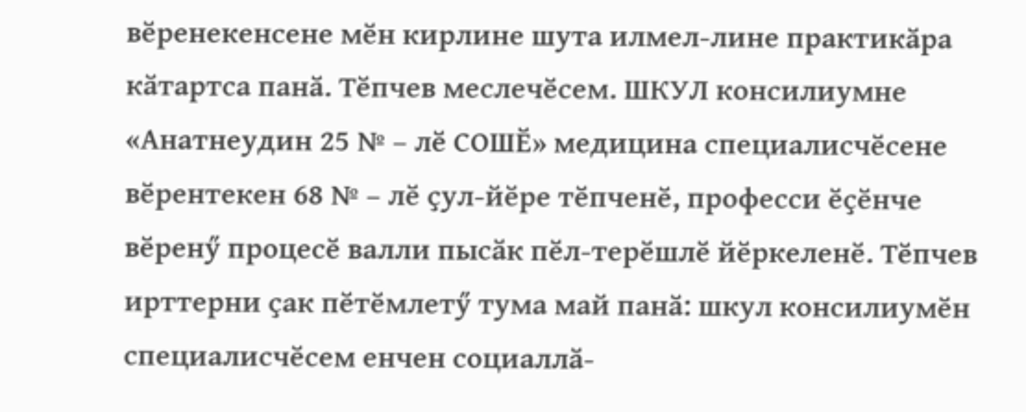вӗренекенсене мӗн кирлине шута илмел-лине практикӑра кӑтартса панӑ. Тӗпчев меслечӗсем. ШКУЛ консилиумне «Анатнеудин 25 № – лӗ СОШӖ» медицина специалисчӗсене вӗрентекен 68 № – лӗ ҫул-йӗре тӗпченӗ, професси ӗҫӗнче вӗренӳ процесӗ валли пысӑк пӗл-терӗшлӗ йӗркеленӗ. Тӗпчев ирттерни ҫак пӗтӗмлетӳ тума май панӑ: шкул консилиумӗн специалисчӗсем енчен социаллӑ-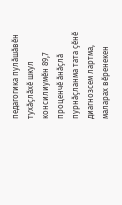педагогика пулӑшӑвӗн тухӑҫлӑхӗ шкул консилиумӗн 89,7 проценчӗ ӑнӑҫлӑ пурнӑҫланма тата ҫӗнӗ диагнозсем лартма, маларах вӗренекен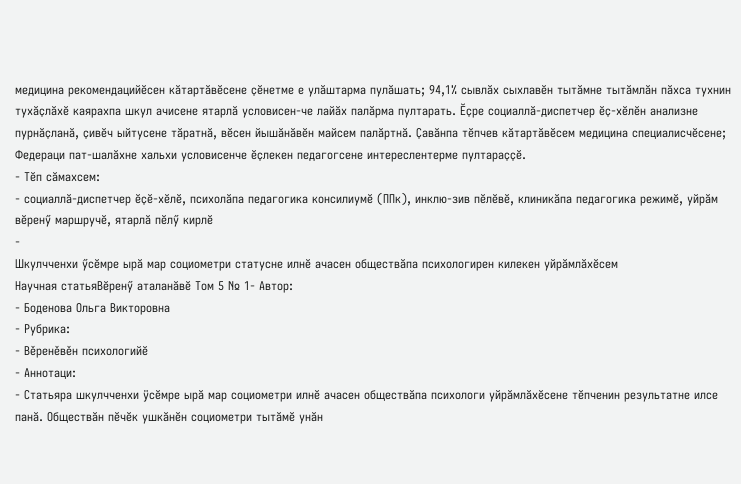медицина рекомендацийӗсен кӑтартӑвӗсене ҫӗнетме е улӑштарма пулӑшать; 94,1% сывлӑх сыхлавӗн тытӑмне тытӑмлӑн пӑхса тухнин тухӑҫлӑхӗ каярахпа шкул ачисене ятарлӑ условисен-че лайӑх палӑрма пултарать. Ӗҫре социаллӑ-диспетчер ӗҫ-хӗлӗн анализне пурнӑҫланӑ, ҫивӗч ыйтусене тӑратнӑ, вӗсен йышӑнӑвӗн майсем палӑртнӑ. Ҫавӑнпа тӗпчев кӑтартӑвӗсем медицина специалисчӗсене; Федераци пат-шалӑхне хальхи условисенче ӗҫлекен педагогсене интереслентерме пултараҫҫӗ.
- Тӗп сӑмахсем:
- социаллӑ-диспетчер ӗҫӗ-хӗлӗ, психолӑпа педагогика консилиумӗ (ППк), инклю-зив пӗлӗвӗ, клиникӑпа педагогика режимӗ, уйрӑм вӗренӳ маршручӗ, ятарлӑ пӗлӳ кирлӗ
-
Шкулчченхи ӳсĕмре ырă мар социометри статусне илнĕ ачасен обществăпа психологирен килекен уйрăмлăхĕсем
Научная статьяВĕренӳ аталанăвĕ Том 5 № 1- Автор:
- Боденова Ольга Викторовна
- Рубрика:
- Вěренěвěн психологийӗ
- Аннотаци:
- Статьяра шкулчченхи ÿсĕмре ырă мар социометри илнĕ ачасен обществăпа психологи уйрăмлăхĕсене тĕпченин результатне илсе панă. Обществăн пĕчĕк ушкăнĕн социометри тытăмĕ унăн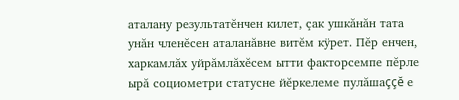аталану результатĕнчен килет, çак ушкăнăн тата унăн членĕсен аталанăвне витĕм кÿрет. Пĕр енчен, харкамлăх уйрăмлăхĕсем ытти факторсемпе пĕрле ырă социометри статусне йĕркелеме пулăшаççĕ е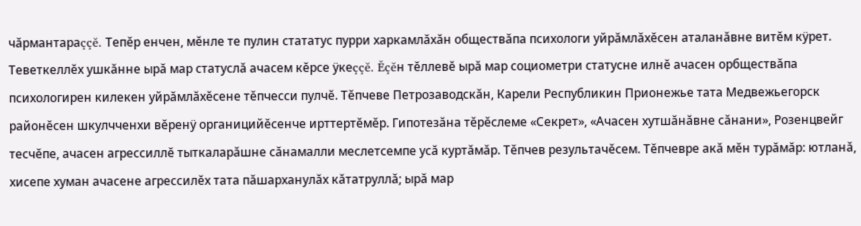чăрмантараççĕ. Тепĕр енчен, мĕнле те пулин стататус пурри харкамлăхăн обществăпа психологи уйрăмлăхĕсен аталанăвне витĕм кÿрет. Теветкеллĕх ушкăнне ырă мар статуслă ачасем кĕрсе ÿкеççĕ. Ĕçĕн тĕллевĕ ырă мар социометри статусне илнĕ ачасен орбществăпа психологирен килекен уйрăмлăхĕсене тĕпчесси пулчĕ. Тĕпчеве Петрозаводскăн, Карели Республикин Прионежье тата Медвежьегорск районĕсен шкулчченхи вĕренÿ органицийĕсенче ирттертĕмĕр. Гипотезăна тĕрĕслеме «Секрет», «Ачасен хутшăнăвне сăнани», Розенцвейг тесчĕпе, ачасен агрессиллĕ тыткаларăшне сăнамалли меслетсемпе усă куртăмăр. Тĕпчев результачĕсем. Тĕпчевре акă мĕн турăмăр: ютланă, хисепе хуман ачасене агрессилĕх тата пăшарханулăх кăтатруллă; ырă мар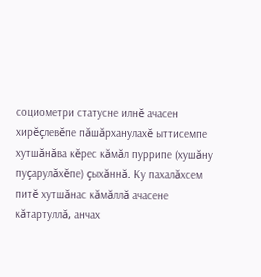социометри статусне илнĕ ачасен хирĕçлевĕпе пăшăрханулахĕ ыттисемпе хутшăнăва кĕрес кăмăл пуррипе (хушăну пуçарулăхĕпе) çыхăннă. Ку пахалăхсем питĕ хутшăнас кăмăллă ачасене кăтартуллă, анчах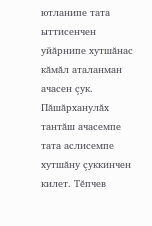ютланипе тата ыттисенчен уйăрнипе хутшăнас кăмăл аталанман ачасен çук. Пăшăрханулăх тантăш ачасемпе тата аслисемпе хутшăну çуккинчен килет. Тĕпчев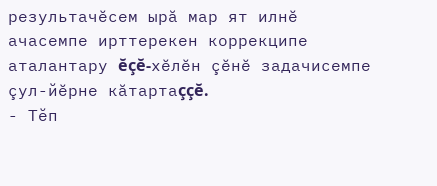результачĕсем ырă мар ят илнĕ ачасемпе ирттерекен коррекципе аталантару ĕçĕ-хĕлĕн çĕнĕ задачисемпе çул-йĕрне кăтартаççĕ.
- Тӗп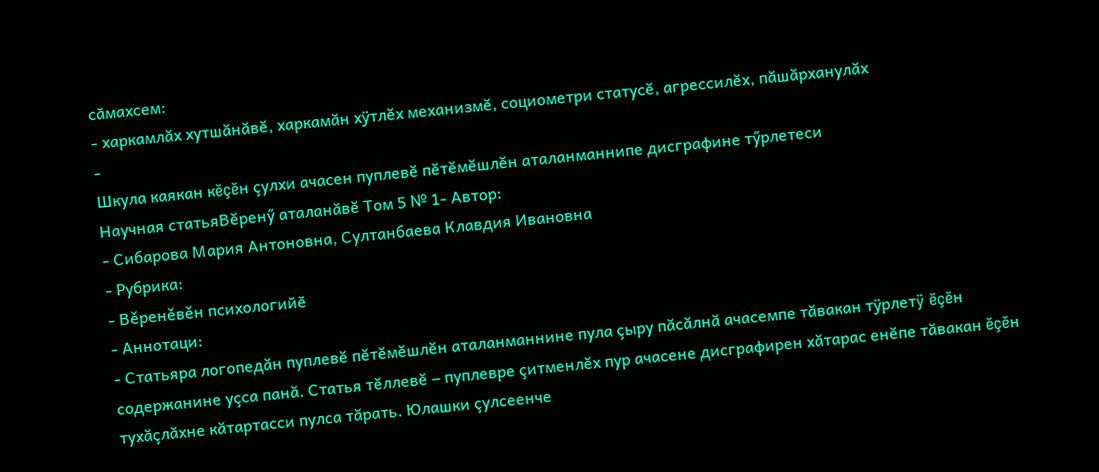сӑмахсем:
- харкамлăх хутшăнăвĕ, харкамăн хÿтлĕх механизмĕ, социометри статусĕ, агрессилĕх, пăшăрханулăх
-
Шкула каякан кĕçĕн çулхи ачасен пуплевĕ пĕтĕмĕшлĕн аталанманнипе дисграфине тӳрлетеси
Научная статьяВĕренӳ аталанăвĕ Том 5 № 1- Автор:
- Сибарова Мария Антоновна, Султанбаева Клавдия Ивановна
- Рубрика:
- Вěренěвěн психологийӗ
- Аннотаци:
- Статьяра логопедăн пуплевĕ пĕтĕмĕшлĕн аталанманнине пула çыру пăсăлнă ачасемпе тăвакан тÿрлетÿ ĕçĕн содержанине уçса панă. Статья тĕллевĕ ‒ пуплевре çитменлĕх пур ачасене дисграфирен хăтарас енĕпе тăвакан ĕçĕн тухăçлăхне кăтартасси пулса тăрать. Юлашки çулсеенче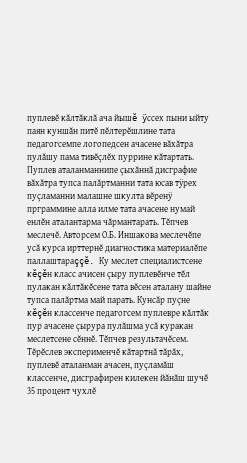пуплевĕ кăлтăклă ача йышĕ ÿссех пыни ыйту паян куншăн питĕ пĕлтерĕшлине тата педагогсемпе логопедсен ачасене вăхăтра пулăшу пама тивĕçлĕх пуррине кăтартать. Пуплев аталанманнипе çыхăннă дисграфие вăхăтра тупса палăртманни тата юсав тÿрех пуçламанни малашне шкулта вĕренÿ прграммине алла илме тата ачасене нумай енлĕн аталантарма чăрмантарать. Тĕпчев меслечĕ. Авторсем О.Б. Иншакова меслечĕпе усă курса ирттернĕ диагностика материалĕпе паллаштараççĕ. Ку меслет специалистсене кĕçĕн класс ачисен çыру пуплевĕнче тĕл пулакан кăлтăкĕсене тата вĕсен аталану шайне тупса палăртма май парать. Кунсăр пуçне кĕçĕн классенче педагогсем пуплевре кăлтăк пур ачасене çырура пулăшма усă куракан меслетсене сĕннĕ. Тĕпчев результачĕсем. Тĕрĕслев эксперименчĕ кăтартнă тăрăх, пуплевĕ аталанман ачасен, пуçламăш классенче, дисграфирен килекен йăнăш шучĕ 35 процент чухлĕ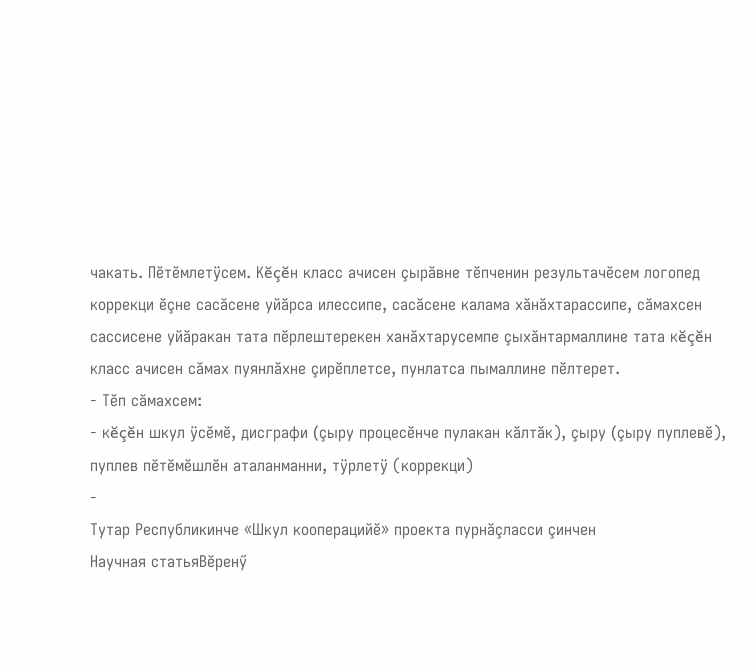чакать. Пĕтĕмлетÿсем. Кĕçĕн класс ачисен çырăвне тĕпченин результачĕсем логопед коррекци ĕçне сасăсене уйăрса илессипе, сасăсене калама хăнăхтарассипе, сăмахсен сассисене уйăракан тата пĕрлештерекен ханăхтарусемпе çыхăнтармаллине тата кĕçĕн класс ачисен сăмах пуянлăхне çирĕплетсе, пунлатса пымаллине пĕлтерет.
- Тӗп сӑмахсем:
- кĕçĕн шкул ÿсĕмĕ, дисграфи (çыру процесĕнче пулакан кăлтăк), çыру (çыру пуплевĕ), пуплев пĕтĕмĕшлĕн аталанманни, тÿрлетÿ (коррекци)
-
Тутар Республикинче «Шкул кооперацийĕ» проекта пурнăçласси çинчен
Научная статьяВĕренӳ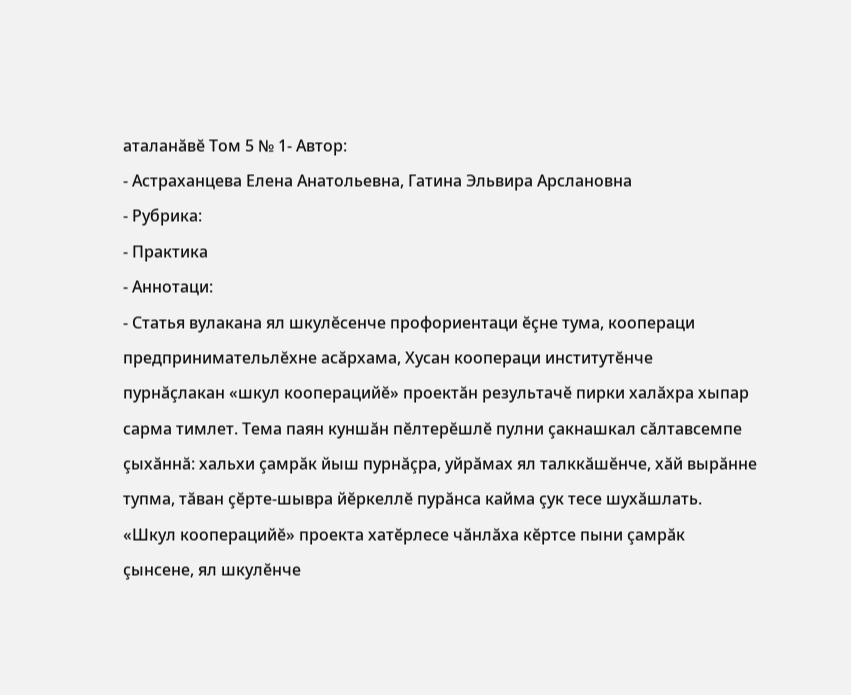аталанăвĕ Том 5 № 1- Автор:
- Астраханцева Елена Анатольевна, Гатина Эльвира Арслановна
- Рубрика:
- Практика
- Аннотаци:
- Статья вулакана ял шкулĕсенче профориентаци ĕçне тума, коопераци предпринимательлĕхне асăрхама, Хусан коопераци институтĕнче пурнăçлакан «шкул кооперацийĕ» проектăн результачĕ пирки халăхра хыпар сарма тимлет. Тема паян куншăн пĕлтерĕшлĕ пулни çакнашкал сăлтавсемпе çыхăннă: хальхи çамрăк йыш пурнăçра, уйрăмах ял талккăшĕнче, хăй вырăнне тупма, тăван çĕрте-шывра йĕркеллĕ пурăнса кайма çук тесе шухăшлать. «Шкул кооперацийĕ» проекта хатĕрлесе чăнлăха кĕртсе пыни çамрăк çынсене, ял шкулĕнче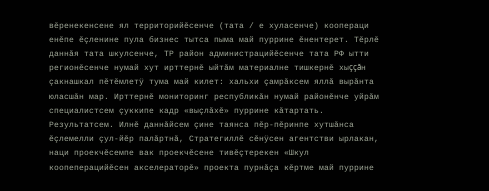вĕренекенсене ял территорийĕсенче (тата / е хуласенче) коопераци енĕпе ĕçленине пула бизнес тытса пыма май пуррине ĕнентерет. Тĕрлĕ даннăя тата шкулсенче, ТР район администрацийĕсенче тата РФ ытти регионĕсенче нумай хут ирттернĕ ыйтăм материалне тишкернĕ хыççăн çакнашкал пĕтĕмлетÿ тума май килет: хальхи çамрăксем яллă вырăнта юласшăн мар. Ирттернĕ мониторинг республикăн нумай районĕнче уйрăм специалистсем çуккипе кадр «выçлăхĕ» пуррине кăтартать. Результатсем. Илнĕ даннăйсем çине таянса пĕр-пĕринпе хутшăнса ĕçлемелли çул-йĕр палăртнă, Стратегиллĕ сĕнÿсен агентстви ырлакан, наци проекчĕсемпе вак проекчĕсене тивĕçтерекен «Шкул коопеперацийĕсен акселераторĕ» проекта пурнăçа кĕртме май пуррине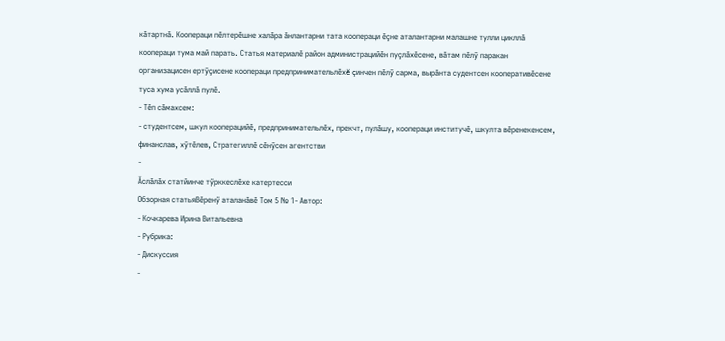кăтартнă. Коопераци пĕлтерĕшне халăра ăнлантарни тата коопераци ĕçне аталантарни малашне тулли цикллă коопераци тума май парать. Статья материалĕ район администрацийĕн пуçлăхĕсене, вăтам пĕлÿ паракан организацисен ертÿçисене коопераци предпринимательлĕхĕ çинчен пĕлÿ сарма, вырăнта судентсен кооперативĕсене туса хума усăллă пулĕ.
- Тӗп сӑмахсем:
- студентсем, шкул кооперацийĕ, предпринимательлĕх, прекчт, пулăшу, коопераци институчĕ, шкулта вĕренекенсем, финанслав, хÿтĕлев, Стратегиллĕ сĕнÿсен агентстви
-
Ăслăлăх статйинче тӳрккеслĕхе катертесси
Обзорная статьяВĕренӳ аталанăвĕ Том 5 № 1- Автор:
- Кочкарева Ирина Витальевна
- Рубрика:
- Дискуссия
-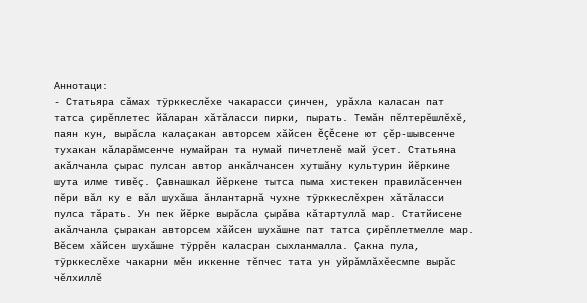Аннотаци:
- Статьяра сăмах тÿрккеслĕхе чакарасси çинчен, урăхла каласан пат татса çирĕплетес йăларан хăтăласси пирки, пырать. Темăн пĕлтерĕшлĕхĕ, паян кун, вырăсла калаçакан авторсем хăйсен ĕçĕсене ют çĕр-шывсенче тухакан кăларăмсенче нумайран та нумай пичетленĕ май ÿсет. Статьяна акăлчанла çырас пулсан автор анкăлчансен хутшăну культурин йĕркине шута илме тивĕç. Çавнашкал йĕркене тытса пыма хистекен правилăсенчен пĕри вăл ку е вăл шухăша ăнлантарнă чухне тÿрккеслĕхрен хăтăласси пулса тăрать. Ун пек йĕрке вырăсла çырăва кăтартуллă мар. Статйисене акăлчанла çыракан авторсем хăйсен шухăшне пат татса çирĕплетмелле мар. Вĕсем хăйсен шухăшне тÿррĕн каласран сыхланмалла. Çакна пула, тÿрккеслĕхе чакарни мĕн иккенне тĕпчес тата ун уйрăмлăхĕесмпе вырăс чĕлхиллĕ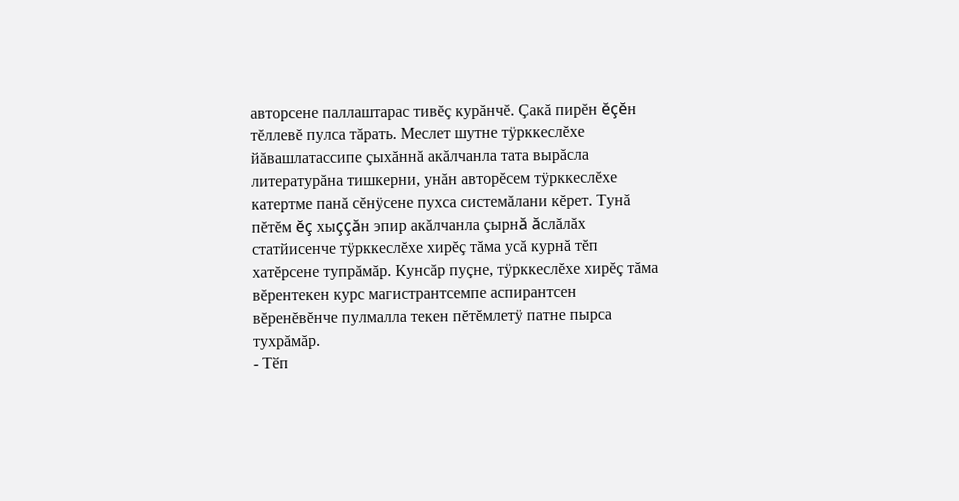авторсене паллаштарас тивĕç курăнчĕ. Çакă пирĕн ĕçĕн тĕллевĕ пулса тăрать. Меслет шутне тÿрккеслĕхе йăвашлатассипе çыхăннă акăлчанла тата вырăсла литературăна тишкерни, унăн авторĕсем тÿрккеслĕхе катертме панă сĕнÿсене пухса системăлани кĕрет. Тунă пĕтĕм ĕç хыççăн эпир акăлчанла çырнă ăслăлăх статйисенче тÿрккеслĕхе хирĕç тăма усă курнă тĕп хатĕрсене тупрăмăр. Кунсăр пуçне, тÿрккеслĕхе хирĕç тăма вĕрентекен курс магистрантсемпе аспирантсен вĕренĕвĕнче пулмалла текен пĕтĕмлетÿ патне пырса тухрăмăр.
- Тӗп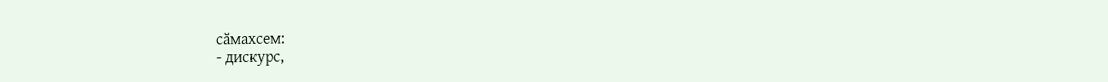сӑмахсем:
- дискурс,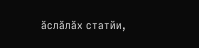ăслăлăх статйи,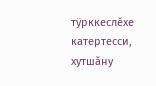тÿрккеслĕхе катертесси, хутшăну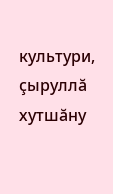культури, çыруллă хутшăну